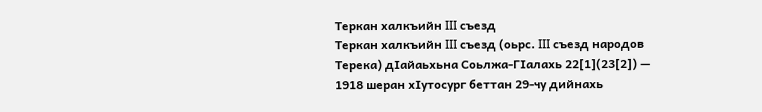Теркан халкъийн III съезд
Теркан халкъийн III съезд (оьрс. III съезд народов Терека) дӀайаьхьна Соьлжа-ГӀалахь 22[1](23[2]) — 1918 шеран хӀутосург беттан 29-чу дийнахь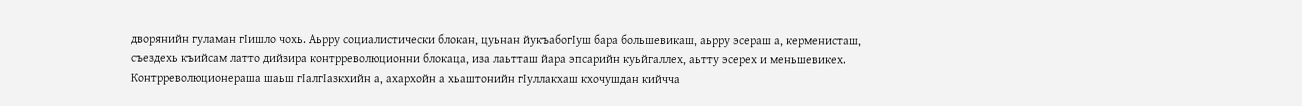дворянийн гуламан гӀишло чохь. Аьрру социалистически блокан, цуьнан йукъабогӀуш бара большевикаш, аьрру эсераш а, керменисташ, съездехь къийсам латто дийзира контрреволюционни блокаца, иза лаьтташ йара эпсарийн куьйгаллех, аьтту эсерех и меньшевикех. Контрреволюционераша шаьш гӀалгӀазкхийн а, ахархойн а хьаштонийн гӀуллакхаш кхочушдан кийчча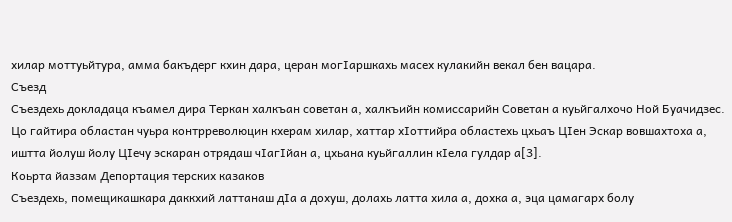хилар моттуьйтура, амма бакъдерг кхин дара, церан могӀаршкахь масех кулакийн векал бен вацара.
Съезд
Съездехь докладаца къамел дира Теркан халкъан советан а, халкъийн комиссарийн Советан а куьйгалхочо Ной Буачидзес. Цо гайтира областан чуьра контрреволюцин кхерам хилар, хаттар хӀоттийра областехь цхьаъ ЦӀен Эскар вовшахтоха а, иштта йолуш йолу ЦӀечу эскаран отрядаш чӀагӀйан а, цхьана куьйгаллин кӀела гулдар а[3].
Коьрта йаззам Депортация терских казаков
Съездехь, помещикашкара даккхий латтанаш дӀа а дохуш, долахь латта хила а, дохка а, эца цамагарх болу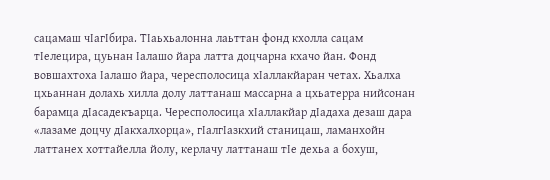сацамаш чӀагӀбира. ТӀаьхьалонна лаьттан фонд кхолла сацам тӀелецира, цуьнан Ӏалашо йара латта доцчарна кхачо йан. Фонд вовшахтоха Ӏалашо йара, чересполосица хӀаллакйаран четах. Хьалха цхьаннан долахь хилла долу латтанаш массарна а цхьатерра нийсонан барамца дӀасадекъарца. Чересполосица хӀаллакйар дӀадаха дезаш дара «лазаме доцчу дӀакхалхорца», гӀалгӀазкхий станицаш, ламанхойн латтанех хоттайелла йолу, керлачу латтанаш тӀе дехьа а бохуш,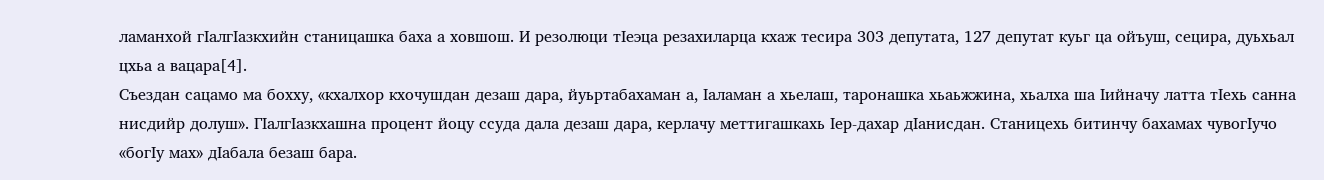ламанхой гӀалгӀазкхийн станицашка баха а ховшош. И резолюци тӀеэца резахиларца кхаж тесира 303 депутата, 127 депутат куьг ца ойъуш, сецира, дуьхьал цхьа а вацара[4].
Съездан сацамо ма бохху, «кхалхор кхочушдан дезаш дара, йуьртабахаман а, Ӏаламан а хьелаш, таронашка хьаьжжина, хьалха ша Ӏийначу латта тӀехь санна нисдийр долуш». ГӀалгӀазкхашна процент йоцу ссуда дала дезаш дара, керлачу меттигашкахь Ӏер-дахар дӀанисдан. Станицехь битинчу бахамах чувогӀучо «богӀу мах» дӀабала безаш бара.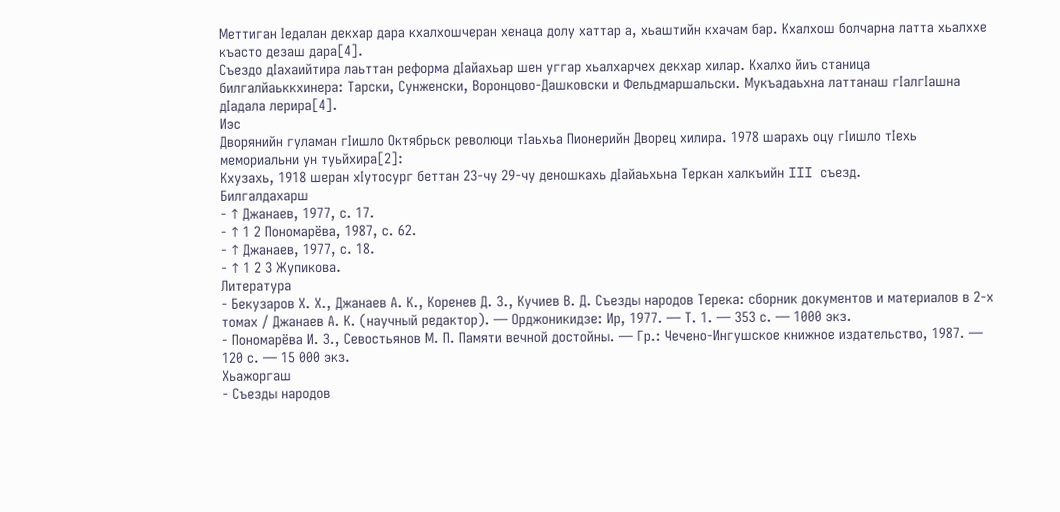Меттиган Ӏедалан декхар дара кхалхошчеран хенаца долу хаттар а, хьаштийн кхачам бар. Кхалхош болчарна латта хьалххе къасто дезаш дара[4].
Съездо дӀахаийтира лаьттан реформа дӀайахьар шен уггар хьалхарчех декхар хилар. Кхалхо йиъ станица билгалйаьккхинера: Тарски, Сунженски, Воронцово-Дашковски и Фельдмаршальски. Мукъадаьхна латтанаш гӀалгӀашна дӀадала лерира[4].
Иэс
Дворянийн гуламан гӀишло Октябрьск революци тӀаьхьа Пионерийн Дворец хилира. 1978 шарахь оцу гӀишло тӀехь мемориальни ун туьйхира[2]:
Кхузахь, 1918 шеран хIутосург беттан 23-чу 29-чу деношкахь дIайаьхьна Теркан халкъийн III съезд.
Билгалдахарш
- ↑ Джанаев, 1977, с. 17.
- ↑ 1 2 Пономарёва, 1987, с. 62.
- ↑ Джанаев, 1977, с. 18.
- ↑ 1 2 3 Жупикова.
Литература
- Бекузаров Х. Х., Джанаев А. К., Коренев Д. З., Кучиев В. Д. Съезды народов Терека: сборник документов и материалов в 2-х томах / Джанаев А. К. (научный редактор). — Орджоникидзе: Ир, 1977. — Т. 1. — 353 с. — 1000 экз.
- Пономарёва И. З., Севостьянов М. П. Памяти вечной достойны. — Гр.: Чечено-Ингушское книжное издательство, 1987. — 120 с. — 15 000 экз.
Хьажоргаш
- Съезды народов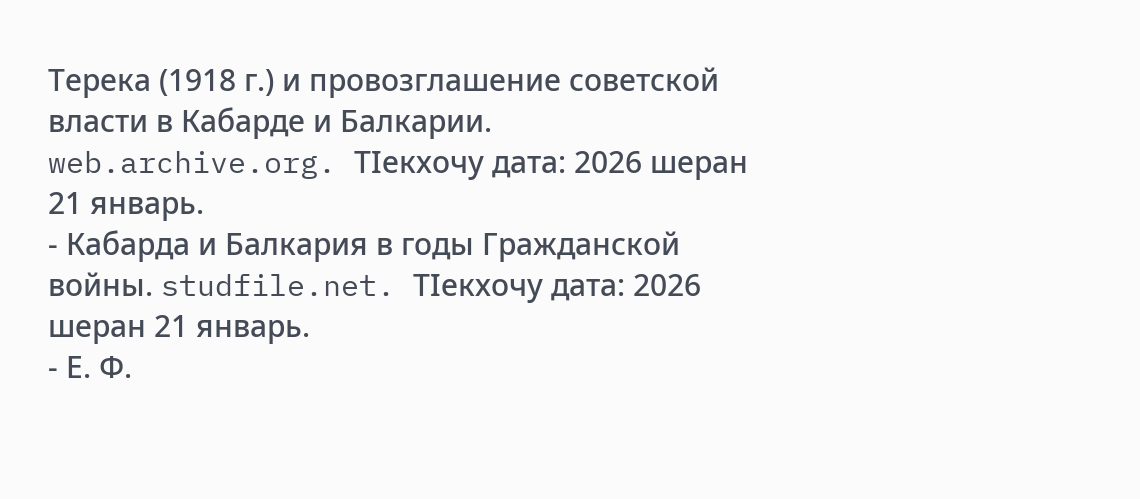Терека (1918 г.) и провозглашение советской власти в Кабарде и Балкарии. web.archive.org. ТӀекхочу дата: 2026 шеран 21 январь.
- Кабарда и Балкария в годы Гражданской войны. studfile.net. ТӀекхочу дата: 2026 шеран 21 январь.
- Е. Ф.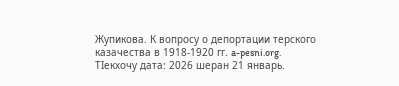Жупикова. К вопросу о депортации терского казачества в 1918-1920 гг. a-pesni.org. ТӀекхочу дата: 2026 шеран 21 январь.